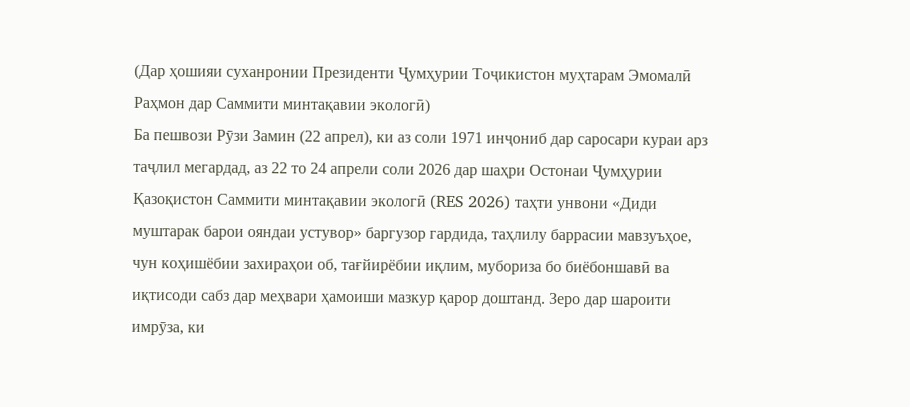(Дар ҳошияи суханронии Президенти Ҷумҳурии Тоҷикистон муҳтарам Эмомалӣ Раҳмон дар Саммити минтақавии экологӣ)
Ба пешвози Рӯзи Замин (22 апрел), ки аз соли 1971 инҷониб дар саросари кураи арз таҷлил мегардад, аз 22 то 24 апрели соли 2026 дар шаҳри Остонаи Ҷумҳурии Қазоқистон Саммити минтақавии экологӣ (RES 2026) таҳти унвони «Диди муштарак барои ояндаи устувор» баргузор гардида, таҳлилу баррасии мавзуъҳое, чун коҳишёбии захираҳои об, тағйирёбии иқлим, мубориза бо биёбоншавӣ ва иқтисоди сабз дар меҳвари ҳамоиши мазкур қарор доштанд. Зеро дар шароити имрӯза, ки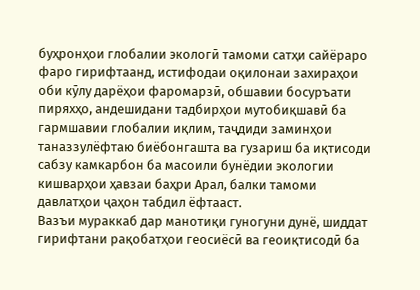буҳронҳои глобалии экологӣ тамоми сатҳи сайёраро фаро гирифтаанд, истифодаи оқилонаи захираҳои оби кӯлу дарёҳои фаромарзӣ, обшавии босуръати пиряхҳо, андешидани тадбирҳои мутобиқшавӣ ба гармшавии глобалии иқлим, таҷдиди заминҳои таназзулёфтаю биёбонгашта ва гузариш ба иқтисоди сабзу камкарбон ба масоили бунёдии экологии кишварҳои ҳавзаи баҳри Арал, балки тамоми давлатҳои ҷаҳон табдил ёфтааст.
Вазъи мураккаб дар манотиқи гуногуни дунё, шиддат гирифтани рақобатҳои геосиёсӣ ва геоиқтисодӣ ба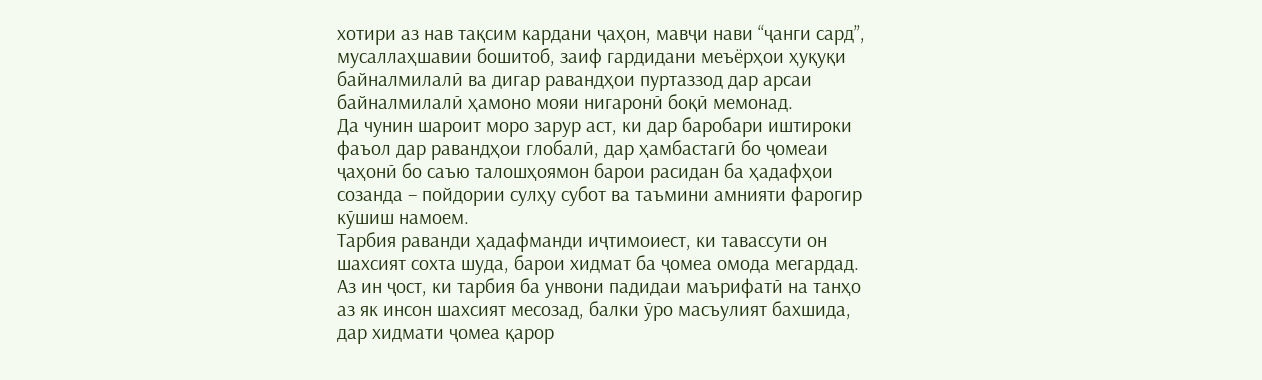хотири аз нав тақсим кардани ҷаҳон, мавҷи нави “ҷанги сард”, мусаллаҳшавии бошитоб, заиф гардидани меъёрҳои ҳуқуқи байналмилалӣ ва дигар равандҳои пуртаззод дар арсаи байналмилалӣ ҳамоно мояи нигаронӣ боқӣ мемонад.
Да чунин шароит моро зарур аст, ки дар баробари иштироки фаъол дар равандҳои глобалӣ, дар ҳамбастагӣ бо ҷомеаи ҷаҳонӣ бо саъю талошҳоямон барои расидан ба ҳадафҳои созанда – пойдории сулҳу субот ва таъмини амнияти фарогир кӯшиш намоем.
Тарбия раванди ҳадафманди иҷтимоиест, ки тавассути он шахсият сохта шуда, барои хидмат ба ҷомеа омода мегардад. Аз ин ҷост, ки тарбия ба унвони падидаи маърифатӣ на танҳо аз як инсон шахсият месозад, балки ӯро масъулият бахшида, дар хидмати ҷомеа қарор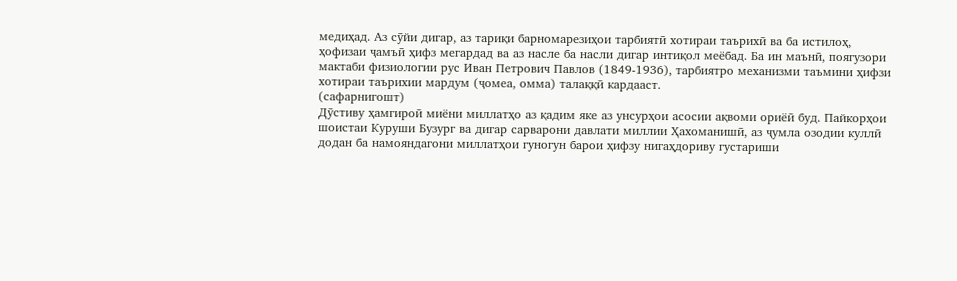медиҳад. Аз сӯйи дигар, аз тариқи барномарезиҳои тарбиятӣ хотираи таърихӣ ва ба истилоҳ, ҳофизаи ҷамъӣ ҳифз мегардад ва аз насле ба насли дигар интиқол меёбад. Ба ин маънӣ, поягузори мактаби физиологии рус Иван Петрович Павлов (1849-1936), тарбиятро механизми таъмини ҳифзи хотираи таърихии мардум (ҷомеа, омма) талаққӣ кардааст.
(сафарнигошт)
Дӯстиву ҳамгироӣ миёни миллатҳо аз қадим яке аз унсурҳои асосии ақвоми ориёӣ буд. Пайкорҳои шоистаи Куруши Бузург ва дигар сарварони давлати миллии Ҳахоманишӣ, аз ҷумла озодии куллӣ додан ба намояндагони миллатҳои гуногун барои ҳифзу нигаҳдориву густариши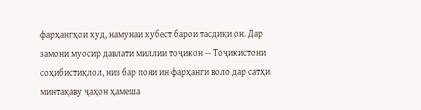фарҳангҳои худ, намунаи хубест барои тасдиқи он. Дар замони муосир давлати миллии тоҷикон -- Тоҷикистони соҳибистиқлол, низ бар пояи ин фарҳанги воло дар сатҳи минтақаву ҷаҳон ҳамеша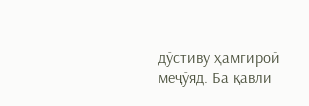дӯстиву ҳамгироӣ меҷӯяд. Ба қавли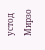устод Мирзо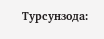Турсунзода: